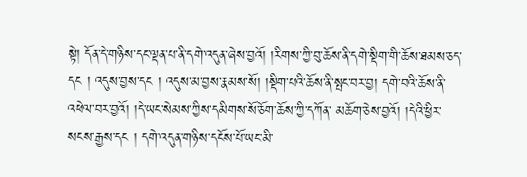སྟེ། དོན་དེ་གཉིས་དང་ལྡན་པ་ནི་དགེ་འདུན་ཞེས་བྱའོ། །རིགས་ཀྱི་བུ་ཆོས་ནི་དགེ་སྡིག་གི་ཆོས་ཐམས་ཅད་དང ། འདུས་བྱས་དང ། འདུས་མ་བྱས་རྣམས་སོ། །སྡིག་པའི་ཆོས་ནི་སྤང་བར་བྱ། དགེ་བའི་ཆོས་ནི་འཕེལ་བར་བྱའོ། །དེ་ཡང་སེམས་ཀྱིས་དམིགས་སོ་ཅོག་ཆོས་ཀྱི་དཀོན་ མཆོག་ཅེས་བྱའོ། །དེའི་ཕྱིར་སངས་རྒྱས་དང ། དགེ་འདུན་གཉིས་དངོས་པོ་ཡང་མི་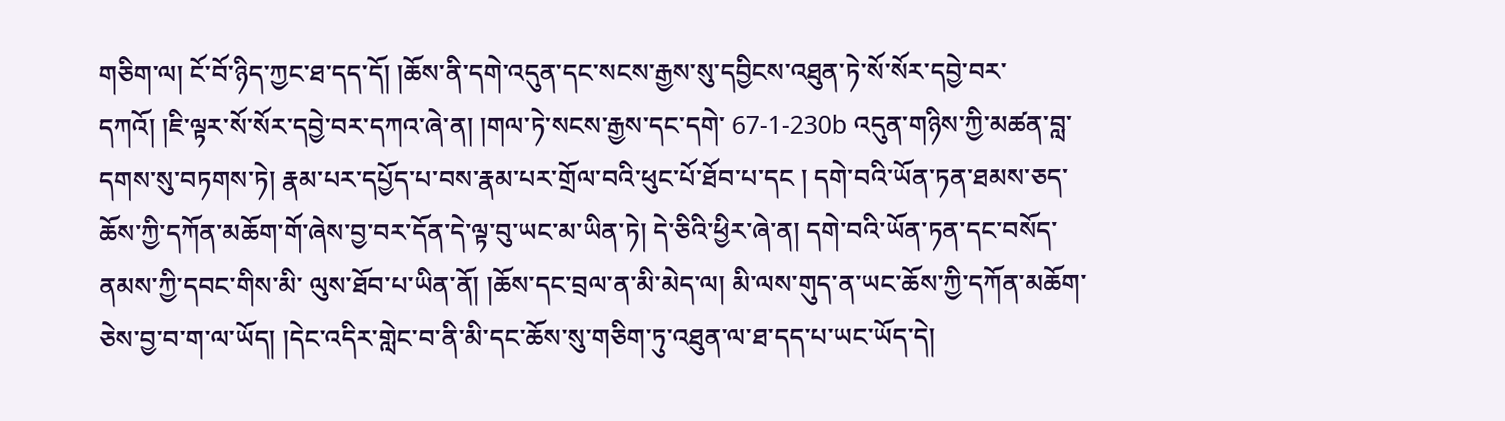གཅིག་ལ། ངོ་བོ་ཉིད་ཀྱང་ཐ་དད་དོ། །ཆོས་ནི་དགེ་འདུན་དང་སངས་རྒྱས་སུ་དབྱིངས་འཐུན་ཏེ་སོ་སོར་དབྱེ་བར་དཀའོ། །ཇི་ལྟར་སོ་སོར་དབྱེ་བར་དཀའ་ཞེ་ན། །གལ་ཏེ་སངས་རྒྱས་དང་དགེ་ 67-1-230b འདུན་གཉིས་ཀྱི་མཚན་བླ་དགས་སུ་བཏགས་ཏེ། རྣམ་པར་དཔྱོད་པ་བས་རྣམ་པར་གྲོལ་བའི་ཕུང་པོ་ཐོབ་པ་དང ། དགེ་བའི་ཡོན་ཏན་ཐམས་ཅད་ཆོས་ཀྱི་དཀོན་མཆོག་གོ་ཞེས་བྱ་བར་དོན་དེ་ལྟ་བུ་ཡང་མ་ཡིན་ཏེ། དེ་ཅིའི་ཕྱིར་ཞེ་ན། དགེ་བའི་ཡོན་ཏན་དང་བསོད་ནམས་ཀྱི་དབང་གིས་མི་ ལུས་ཐོབ་པ་ཡིན་ནོ། །ཆོས་དང་བྲལ་ན་མི་མེད་ལ། མི་ལས་གུད་ན་ཡང་ཆོས་ཀྱི་དཀོན་མཆོག་ཅེས་བྱ་བ་ག་ལ་ཡོད། །དེང་འདིར་གླེང་བ་ནི་མི་དང་ཆོས་སུ་གཅིག་ཏུ་འཐུན་ལ་ཐ་དད་པ་ཡང་ཡོད་དེ།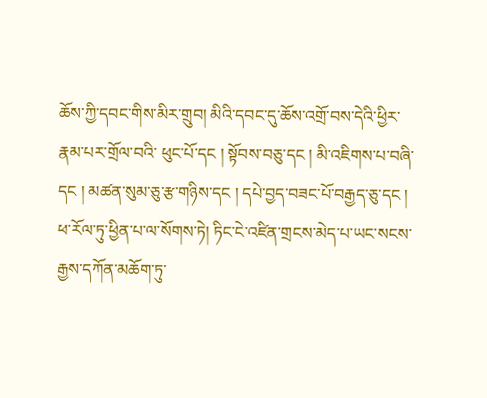ཆོས་ཀྱི་དབང་གིས་མིར་གྲུབ། མིའི་དབང་དུ་ཆོས་འགྲོ་བས་དེའི་ཕྱིར་རྣམ་པར་གྲོལ་བའི་ ཕུང་པོ་དང ། སྟོབས་བཅུ་དང ། མི་འཇིགས་པ་བཞི་དང ། མཚན་སུམ་ཅུ་རྩ་གཉིས་དང ། དཔེ་བྱད་བཟང་པོ་བརྒྱད་ཅུ་དང ། ཕ་རོལ་ཏུ་ཕྱིན་པ་ལ་སོགས་ཏེ། ཏིང་ངེ་འཛིན་གྲངས་མེད་པ་ཡང་སངས་རྒྱས་དཀོན་མཆོག་ཏུ་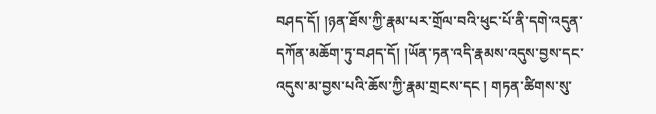བཤད་དོ། །ཉན་ཐོས་ཀྱི་རྣམ་པར་གྲོལ་བའི་ཕུང་པོ་ནི་དགེ་འདུན་ དཀོན་མཆོག་ཏུ་བཤད་དོ། །ཡོན་ཏན་འདི་རྣམས་འདུས་བྱས་དང་འདུས་མ་བྱས་པའི་ཆོས་ཀྱི་རྣམ་གྲངས་དང ། གཏན་ཚིགས་སུ་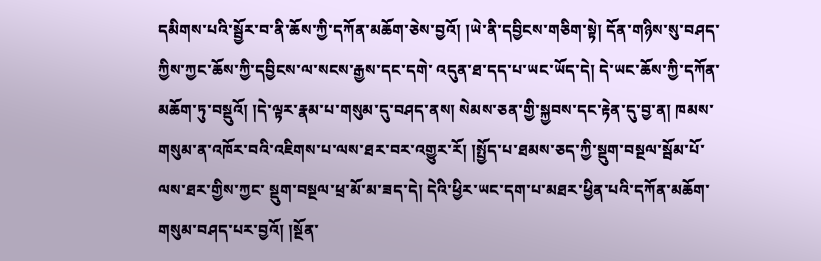དམིགས་པའི་སྦྱོར་བ་ནི་ཆོས་ཀྱི་དཀོན་མཆོག་ཅེས་བྱའོ། །ཡེ་ནི་དབྱིངས་གཅིག་སྟེ། དོན་གཉིས་སུ་བཤད་ཀྱིས་ཀྱང་ཆོས་ཀྱི་དབྱིངས་ལ་སངས་རྒྱས་དང་དགེ་ འདུན་ཐ་དད་པ་ཡང་ཡོད་དེ། དེ་ཡང་ཆོས་ཀྱི་དཀོན་མཆོག་ཏུ་བསྡུའོ། །དེ་ལྟར་རྣམ་པ་གསུམ་དུ་བཤད་ནས། སེམས་ཅན་གྱི་སྐྱབས་དང་རྟེན་དུ་བྱ་ན། ཁམས་གསུམ་ན་འཁོར་བའི་འཇིགས་པ་ལས་ཐར་བར་འགྱུར་རོ། །སྤྱོད་པ་ཐམས་ཅད་ཀྱི་སྡུག་བསྔལ་སྦོམ་པོ་ལས་ཐར་གྱིས་ཀྱང་ སྡུག་བསྔལ་ཕྲ་མོ་མ་ཟད་དེ། དེའི་ཕྱིར་ཡང་དག་པ་མཐར་ཕྱིན་པའི་དཀོན་མཆོག་གསུམ་བཤད་པར་བྱའོ། །སྔོན་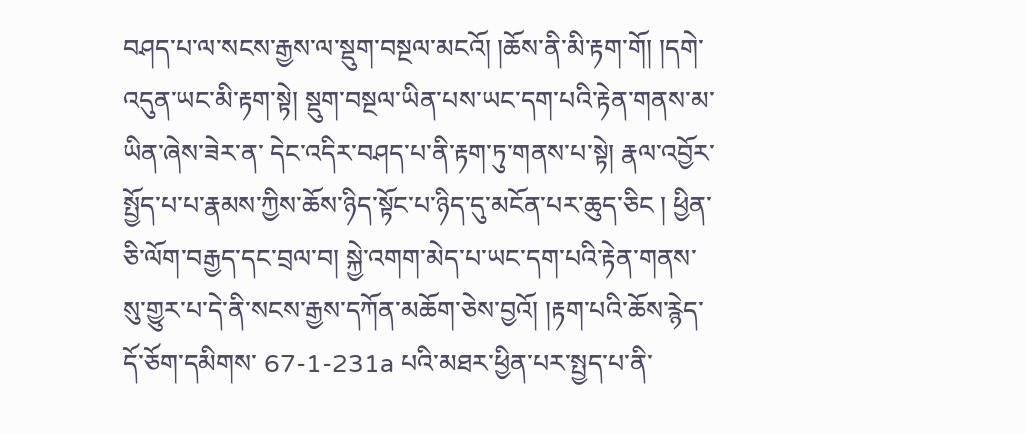བཤད་པ་ལ་སངས་རྒྱས་ལ་སྡུག་བསྔལ་མངའོ། །ཆོས་ནི་མི་རྟག་གོ། །དགེ་འདུན་ཡང་མི་རྟག་སྟེ། སྡུག་བསྔལ་ཡིན་པས་ཡང་དག་པའི་རྟེན་གནས་མ་ཡིན་ཞེས་ཟེར་ན་ དེང་འདིར་བཤད་པ་ནི་རྟག་ཏུ་གནས་པ་སྟེ། རྣལ་འབྱོར་སྤྱོད་པ་པ་རྣམས་ཀྱིས་ཆོས་ཉིད་སྟོང་པ་ཉིད་དུ་མངོན་པར་ཆུད་ཅིང ། ཕྱིན་ཅི་ལོག་བརྒྱད་དང་བྲལ་བ། སྐྱེ་འགག་མེད་པ་ཡང་དག་པའི་རྟེན་གནས་སུ་གྱུར་པ་དེ་ནི་སངས་རྒྱས་དཀོན་མཆོག་ཅེས་བྱའོ། །རྟག་པའི་ཆོས་རྙེད་དོ་ཅོག་དམིགས་ 67-1-231a པའི་མཐར་ཕྱིན་པར་སྤྱད་པ་ནི་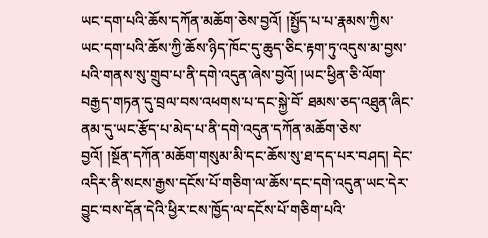ཡང་དག་པའི་ཆོས་དཀོན་མཆོག་ཅེས་བྱའོ། །སྤྱོད་པ་པ་རྣམས་ཀྱིས་ཡང་དག་པའི་ཆོས་ཀྱི་ཆོས་ཉིད་ཁོང་དུ་ཆུད་ཅིང་རྟག་ཏུ་འདུས་མ་བྱས་པའི་གནས་སུ་གྲུབ་པ་ནི་དགེ་འདུན་ཞེས་བྱའོ། །ཡང་ཕྱིན་ཅི་ལོག་བརྒྱད་གཏན་དུ་བྲལ་བས་འཕགས་པ་དང་སྐྱེ་བོ་ ཐམས་ཅད་འཐུན་ཞིང་ནམ་དུ་ཡང་རྩོད་པ་མེད་པ་ནི་དགེ་འདུན་དཀོན་མཆོག་ཅེས་བྱའོ། །སྔོན་དཀོན་མཆོག་གསུམ་མི་དང་ཆོས་སུ་ཐ་དད་པར་བཤད། དེང་འདིར་ནི་སངས་རྒྱས་དངོས་པོ་གཅིག་ལ་ཆོས་དང་དགེ་འདུན་ཡང་དེར་བྱུང་བས་དོན་དེའི་ཕྱིར་ངས་ཁྱོད་ལ་དངོས་པོ་གཅིག་པའི་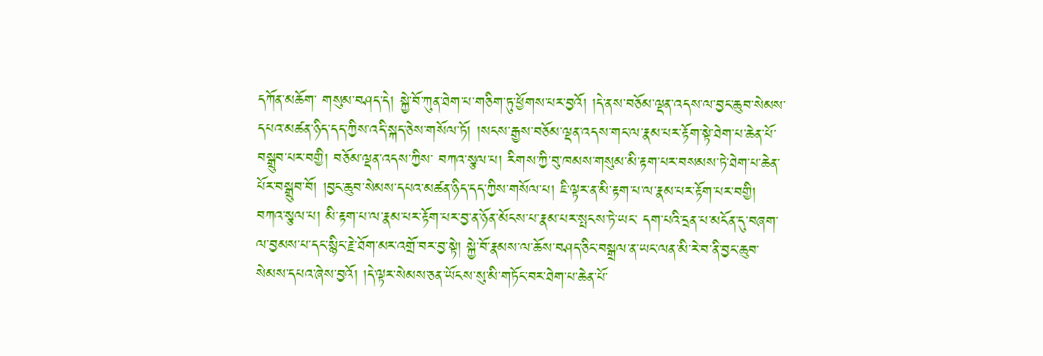དཀོན་མཆོག་ གསུམ་བཤད་དེ། སྐྱེ་བོ་ཀུན་ཐེག་པ་གཅིག་ཏུ་ཕྱོགས་པར་བྱའོ། །དེ་ནས་བཅོམ་ལྡན་འདས་ལ་བྱང་ཆུབ་སེམས་དཔའ་མཚན་ཉིད་དད་ཀྱིས་འདི་སྐད་ཅེས་གསོལ་ཏོ། །སངས་རྒྱས་བཅོམ་ལྡན་འདས་གང་ལ་རྣམ་པར་རྟོག་སྟེ་ཐེག་པ་ཆེན་པོ་བསྒྲུབ་པར་བགྱི། བཅོམ་ལྡན་འདས་ཀྱིས་ བཀའ་སྩལ་པ། རིགས་ཀྱི་བུ་ཁམས་གསུམ་མི་རྟག་པར་བསམས་ཏེ་ཐེག་པ་ཆེན་པོར་བསྒྲུབ་བོ། །བྱང་ཆུབ་སེམས་དཔའ་མཚན་ཉིད་དད་ཀྱིས་གསོལ་པ། ཇི་ལྟར་ན་མི་རྟག་པ་ལ་རྣམ་པར་རྟོག་པར་བགྱི། བཀའ་སྩལ་པ། མི་རྟག་པ་ལ་རྣམ་པར་རྟོག་པར་བྱ་ན་ཉོན་མོངས་པ་རྣམ་པར་སྤངས་ཏེ་ཡང་ དག་པའི་དྲན་པ་མངོན་དུ་བཞག་ལ་བྱམས་པ་དང་སྙིང་རྗེ་ཐོག་མར་འགྲོ་བར་བྱ་སྟེ། སྐྱེ་བོ་རྣམས་ལ་ཆོས་བཤད་ཅིང་བསྒྲལ་ན་ཡང་ལན་མི་རེ་བ་ནི་བྱང་ཆུབ་སེམས་དཔའ་ཞེས་བྱའོ། །དེ་ལྟར་སེམས་ཅན་ཡོངས་སུ་མི་གཏོང་བར་ཐེག་པ་ཆེན་པོ་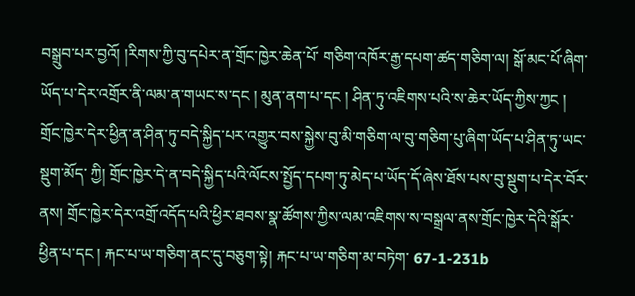བསྒྲུབ་པར་བྱའོ། །རིགས་ཀྱི་བུ་དཔེར་ན་གྲོང་ཁྱེར་ཆེན་པོ་ གཅིག་འཁོར་རྒྱ་དཔག་ཚད་གཅིག་ལ། སྒོ་མང་པོ་ཞིག་ཡོད་པ་དེར་འགྲོར་ནི་ལམ་ན་གཡང་ས་དང ། མུན་ནག་པ་དང ། ཤིན་ཏུ་འཇིགས་པའི་ས་ཆེར་ཡོད་ཀྱིས་ཀྱང ། གྲོང་ཁྱེར་དེར་ཕྱིན་ན་ཤིན་ཏུ་བདེ་སྐྱིད་པར་འགྱུར་བས་སྐྱེས་བུ་མི་གཅིག་ལ་བུ་གཅིག་པུ་ཞིག་ཡོད་པ་ཤིན་ཏུ་ཡང་སྡུག་མོད་ ཀྱི། གྲོང་ཁྱེར་དེ་ན་བདེ་སྐྱིད་པའི་ལོངས་སྤྱོད་དཔག་ཏུ་མེད་པ་ཡོད་དོ་ཞེས་ཐོས་པས་བུ་སྡུག་པ་དེར་བོར་ནས། གྲོང་ཁྱེར་དེར་འགྲོ་འདོད་པའི་ཕྱིར་ཐབས་སྣ་ཚོགས་ཀྱིས་ལམ་འཇིགས་ས་བསྒྲལ་ནས་གྲོང་ཁྱེར་དེའི་སྒོར་ཕྱིན་པ་དང ། རྐང་པ་ཡ་གཅིག་ནང་དུ་བཅུག་སྟེ། རྐང་པ་ཡ་གཅིག་མ་བཏེག་ 67-1-231b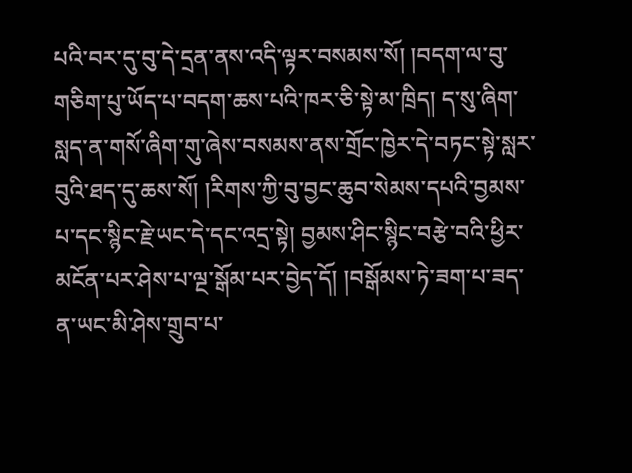པའི་བར་དུ་བུ་དེ་དྲན་ནས་འདི་ལྟར་བསམས་སོ། །བདག་ལ་བུ་གཅིག་པུ་ཡོད་པ་བདག་ཆས་པའི་ཁར་ཅི་སྟེ་མ་ཁྲིད། ད་སུ་ཞིག་སླད་ན་གསོ་ཞིག་གུ་ཞེས་བསམས་ནས་གྲོང་ཁྱེར་དེ་བཏང་སྟེ་སླར་བུའི་ཐད་དུ་ཆས་སོ། །རིགས་ཀྱི་བུ་བྱང་ཆུབ་སེམས་དཔའི་བྱམས་པ་དང་སྙིང་རྗེ་ཡང་དེ་དང་འདྲ་སྟེ། བྱམས་ཤིང་སྙིང་བརྩེ་བའི་ཕྱིར་མངོན་པར་ཤེས་པ་ལྔ་སྒོམ་པར་བྱེད་དོ། །བསྒོམས་ཏེ་ཟག་པ་ཟད་ན་ཡང་མི་ཤེས་གྲུབ་པ་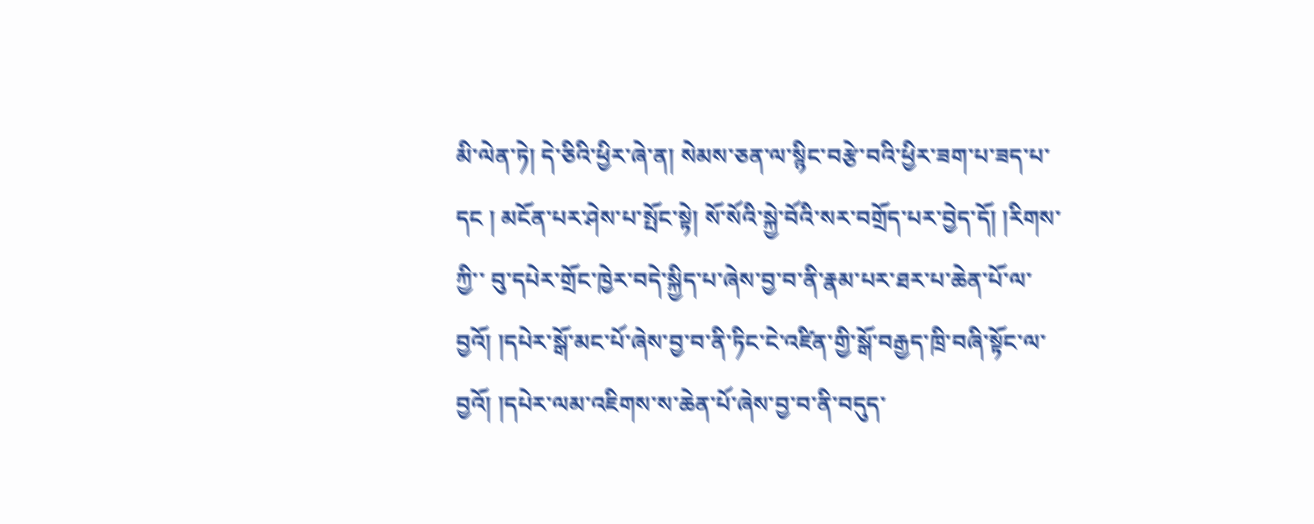མི་ལེན་ཏེ། དེ་ཅིའི་ཕྱིར་ཞེ་ན། སེམས་ཅན་ལ་སྙིང་བརྩེ་བའི་ཕྱིར་ཟག་པ་ཟད་པ་དང ། མངོན་པར་ཤེས་པ་སྤོང་སྟེ། སོ་སོའི་སྐྱེ་བོའི་སར་བགྲོད་པར་བྱེད་དོ། །རིགས་ཀྱི་་ བུ་དཔེར་གྲོང་ཁྱེར་བདེ་སྐྱིད་པ་ཞེས་བྱ་བ་ནི་རྣམ་པར་ཐར་པ་ཆེན་པོ་ལ་བྱའོ། །དཔེར་སྒོ་མང་པོ་ཞེས་བྱ་བ་ནི་ཏིང་ངེ་འཛིན་གྱི་སྒོ་བརྒྱད་ཁྲི་བཞི་སྟོང་ལ་བྱའོ། །དཔེར་ལམ་འཇིགས་ས་ཆེན་པོ་ཞེས་བྱ་བ་ནི་བདུད་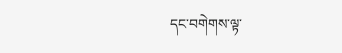དང་བགེགས་ལྟ་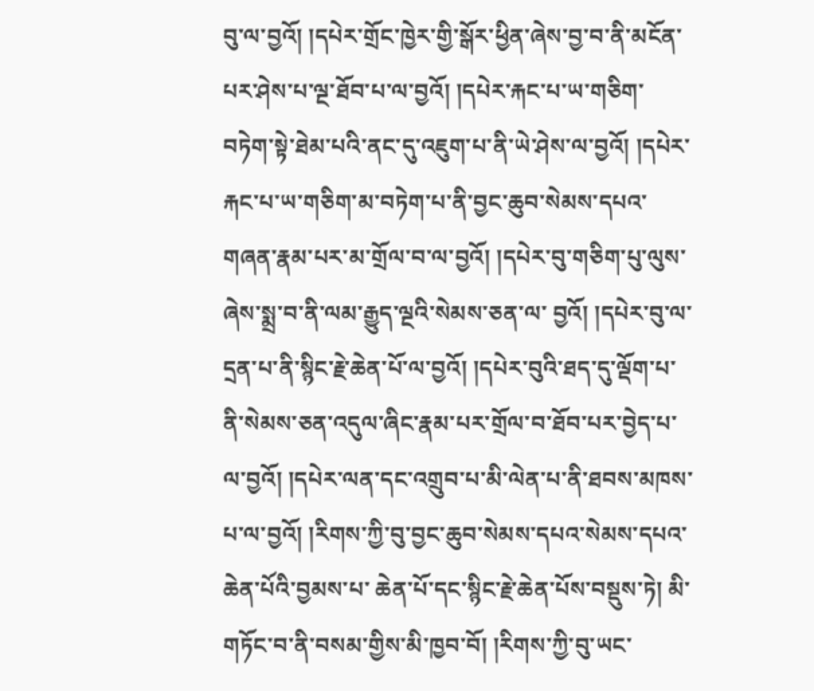བུ་ལ་བྱའོ། །དཔེར་གྲོང་ཁྱེར་གྱི་སྒོར་ཕྱིན་ཞེས་བྱ་བ་ནི་མངོན་ པར་ཤེས་པ་ལྔ་ཐོབ་པ་ལ་བྱའོ། །དཔེར་རྐང་པ་ཡ་གཅིག་བཏེག་སྟེ་ཐེམ་པའི་ནང་དུ་འཇུག་པ་ནི་ཡེ་ཤེས་ལ་བྱའོ། །དཔེར་རྐང་པ་ཡ་གཅིག་མ་བཏེག་པ་ནི་བྱང་ཆུབ་སེམས་དཔའ་གཞན་རྣམ་པར་མ་གྲོལ་བ་ལ་བྱའོ། །དཔེར་བུ་གཅིག་པུ་ལུས་ཞེས་སྨྲ་བ་ནི་ལམ་རྒྱུད་ལྔའི་སེམས་ཅན་ལ་ བྱའོ། །དཔེར་བུ་ལ་དྲན་པ་ནི་སྙིང་རྗེ་ཆེན་པོ་ལ་བྱའོ། །དཔེར་བུའི་ཐད་དུ་ལྡོག་པ་ནི་སེམས་ཅན་འདུལ་ཞིང་རྣམ་པར་གྲོལ་བ་ཐོབ་པར་བྱེད་པ་ལ་བྱའོ། །དཔེར་ལན་དང་འགྲུབ་པ་མི་ལེན་པ་ནི་ཐབས་མཁས་པ་ལ་བྱའོ། །རིགས་ཀྱི་བུ་བྱང་ཆུབ་སེམས་དཔའ་སེམས་དཔའ་ཆེན་པོའི་བྱམས་པ་ ཆེན་པོ་དང་སྙིང་རྗེ་ཆེན་པོས་བསྡུས་ཏེ། མི་གཏོང་བ་ནི་བསམ་གྱིས་མི་ཁྱབ་བོ། །རིགས་ཀྱི་བུ་ཡང་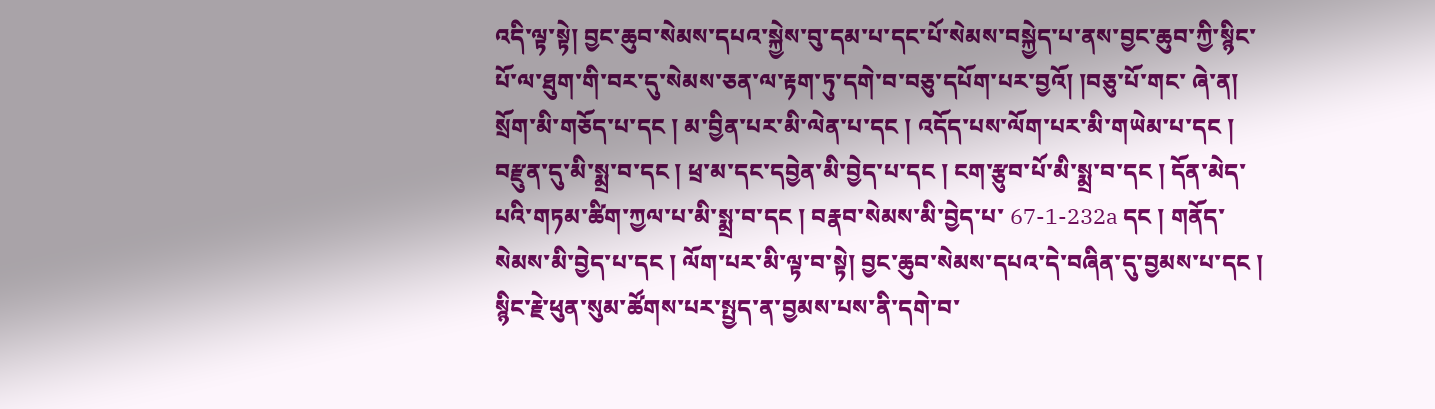འདི་ལྟ་སྟེ། བྱང་ཆུབ་སེམས་དཔའ་སྐྱེས་བུ་དམ་པ་དང་པོ་སེམས་བསྐྱེད་པ་ནས་བྱང་ཆུབ་ཀྱི་སྙིང་པོ་ལ་ཐུག་གི་བར་དུ་སེམས་ཅན་ལ་རྟག་ཏུ་དགེ་བ་བཅུ་དཔོག་པར་བྱའོ། །བཅུ་པོ་གང་ ཞེ་ན། སྲོག་མི་གཅོད་པ་དང ། མ་བྱིན་པར་མི་ལེན་པ་དང ། འདོད་པས་ལོག་པར་མི་གཡེམ་པ་དང ། བརྫུན་དུ་མི་སྨྲ་བ་དང ། ཕྲ་མ་དང་དབྱེན་མི་བྱེད་པ་དང ། ངག་རྩུབ་པོ་མི་སྨྲ་བ་དང ། དོན་མེད་པའི་གཏམ་ཚིག་ཀྱལ་པ་མི་སྨྲ་བ་དང ། བརྣབ་སེམས་མི་བྱེད་པ་ 67-1-232a དང ། གནོད་སེམས་མི་བྱེད་པ་དང ། ལོག་པར་མི་ལྟ་བ་སྟེ། བྱང་ཆུབ་སེམས་དཔའ་དེ་བཞིན་དུ་བྱམས་པ་དང ། སྙིང་རྗེ་ཕུན་སུམ་ཚོགས་པར་སྤྱད་ན་བྱམས་པས་ནི་དགེ་བ་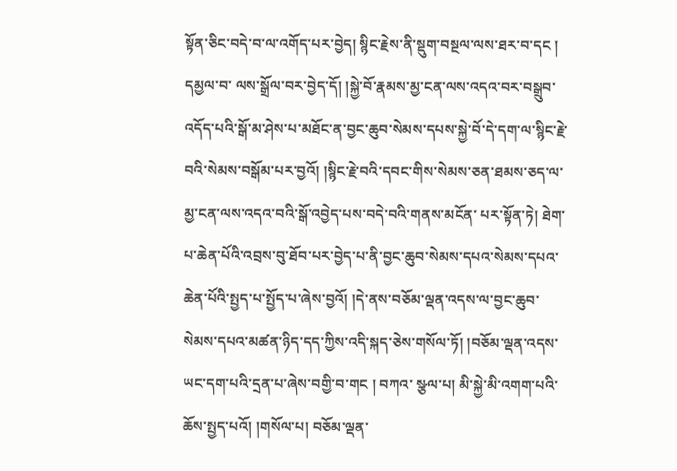སྟོན་ཅིང་བདེ་བ་ལ་འགོད་པར་བྱེད། སྙིང་རྗེས་ནི་སྡུག་བསྔལ་ལས་ཐར་བ་དང ། དམྱལ་བ་ ལས་སྒྲོལ་བར་བྱེད་དོ། །སྐྱེ་བོ་རྣམས་མྱ་ངན་ལས་འདའ་བར་བསྒྲུབ་འདོད་པའི་སྒོ་མ་ཤེས་པ་མཐོང་ན་བྱང་ཆུབ་སེམས་དཔས་སྐྱེ་བོ་དེ་དག་ལ་སྙིང་རྗེ་བའི་སེམས་བསྒོམ་པར་བྱའོ། །སྙིང་རྗེ་བའི་དབང་གིས་སེམས་ཅན་ཐམས་ཅད་ལ་མྱ་ངན་ལས་འདའ་བའི་སྒོ་འབྱེད་པས་བདེ་བའི་གནས་མངོན་ པར་སྟོན་ཏེ། ཐེག་པ་ཆེན་པོའི་འབྲས་བུ་ཐོབ་པར་བྱེད་པ་ནི་བྱང་ཆུབ་སེམས་དཔའ་སེམས་དཔའ་ཆེན་པོའི་སྤྱད་པ་སྤྱོད་པ་ཞེས་བྱའོ། །དེ་ནས་བཅོམ་ལྡན་འདས་ལ་བྱང་ཆུབ་སེམས་དཔའ་མཚན་ཉིད་དད་ཀྱིས་འདི་སྐད་ཅེས་གསོལ་ཏོ། །བཅོམ་ལྡན་འདས་ཡང་དག་པའི་དྲན་པ་ཞེས་བགྱི་བ་གང ། བཀའ་ སྩལ་པ། མི་སྐྱེ་མི་འགག་པའི་ཆོས་སྤྱད་པའོ། །གསོལ་པ། བཅོམ་ལྡན་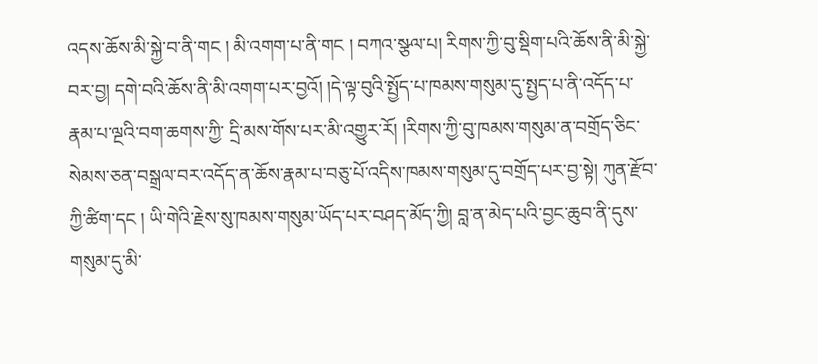འདས་ཆོས་མི་སྐྱེ་བ་ནི་གང ། མི་འགག་པ་ནི་གང ། བཀའ་སྩལ་པ། རིགས་ཀྱི་བུ་སྡིག་པའི་ཆོས་ནི་མི་སྐྱེ་བར་བྱ། དགེ་བའི་ཆོས་ནི་མི་འགག་པར་བྱའོ། །དེ་ལྟ་བུའི་སྤྱོད་པ་ཁམས་གསུམ་དུ་སྤྱད་པ་ནི་འདོད་པ་རྣམ་པ་ལྔའི་བག་ཆགས་ཀྱི་ དྲི་མས་གོས་པར་མི་འགྱུར་རོ། །རིགས་ཀྱི་བུ་ཁམས་གསུམ་ན་བགྲོད་ཅིང་སེམས་ཅན་བསྒྲལ་བར་འདོད་ན་ཆོས་རྣམ་པ་བཅུ་པོ་འདིས་ཁམས་གསུམ་དུ་བགྲོད་པར་བྱ་སྟེ། ཀུན་རྫོབ་ཀྱི་ཚིག་དང ། ཡི་གེའི་རྗེས་སུ་ཁམས་གསུམ་ཡོད་པར་བཤད་མོད་ཀྱི། བླ་ན་མེད་པའི་བྱང་ཆུབ་ནི་དུས་གསུམ་དུ་མི་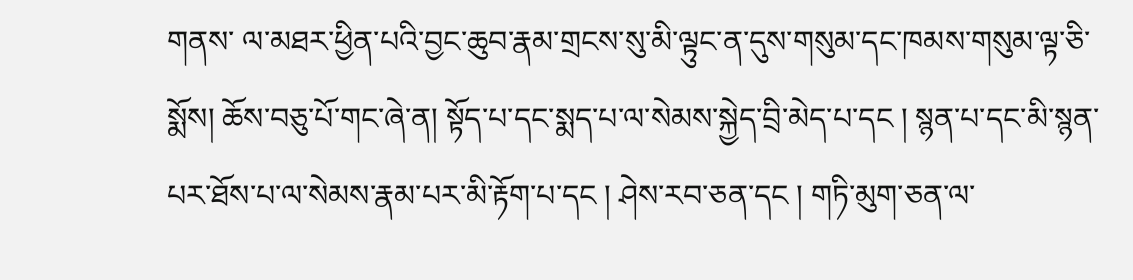གནས་ ལ་མཐར་ཕྱིན་པའི་བྱང་ཆུབ་རྣམ་གྲངས་སུ་མི་ལྟུང་ན་དུས་གསུམ་དང་ཁམས་གསུམ་ལྟ་ཅི་སྨོས། ཆོས་བཅུ་པོ་གང་ཞེ་ན། སྟོད་པ་དང་སྨད་པ་ལ་སེམས་སྐྱེད་བྲི་མེད་པ་དང ། སྙན་པ་དང་མི་སྙན་པར་ཐོས་པ་ལ་སེམས་རྣམ་པར་མི་རྟོག་པ་དང ། ཤེས་རབ་ཅན་དང ། གཏི་མུག་ཅན་ལ་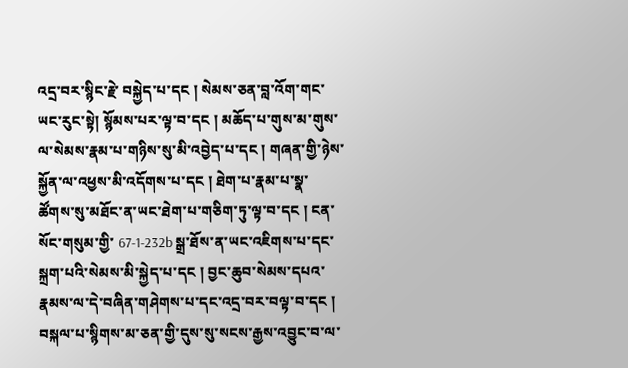འདྲ་བར་སྙིང་རྗེ་ བསྐྱེད་པ་དང ། སེམས་ཅན་བླ་འོག་གང་ཡང་རུང་སྟེ། སྙོམས་པར་ལྟ་བ་དང ། མཆོད་པ་གུས་མ་གུས་ལ་སེམས་རྣམ་པ་གཉིས་སུ་མི་འབྱེད་པ་དང ། གཞན་གྱི་ཉེས་སྐྱོན་ལ་འཕྱས་མི་འདོགས་པ་དང ། ཐེག་པ་རྣམ་པ་སྣ་ཚོགས་སུ་མཐོང་ན་ཡང་ཐེག་པ་གཅིག་ཏུ་ལྟ་བ་དང ། ངན་སོང་གསུམ་གྱི་ 67-1-232b སྒྲ་ཐོས་ན་ཡང་འཇིགས་པ་དང་སྐྲག་པའི་སེམས་མི་སྐྱེད་པ་དང ། བྱང་ཆུབ་སེམས་དཔའ་རྣམས་ལ་དེ་བཞིན་གཤེགས་པ་དང་འདྲ་བར་བལྟ་བ་དང ། བསྐལ་པ་སྙིགས་མ་ཅན་གྱི་དུས་སུ་སངས་རྒྱས་འབྱུང་བ་ལ་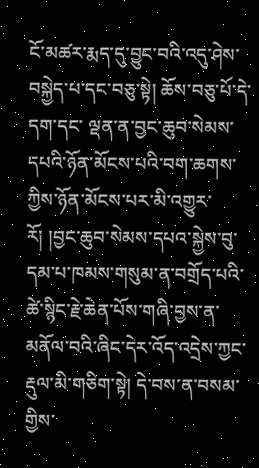ངོ་མཚར་རྨད་དུ་བྱུང་བའི་འདུ་ཤེས་བསྐྱེད་པ་དང་བཅུ་སྟེ། ཆོས་བཅུ་པོ་དེ་དག་དང་ ལྡན་ན་བྱང་ཆུབ་སེམས་དཔའི་ཉོན་མོངས་པའི་བག་ཆགས་ཀྱིས་ཉོན་མོངས་པར་མི་འགྱུར་རོ། །བྱང་ཆུབ་སེམས་དཔའ་སྐྱེས་བུ་དམ་པ་ཁམས་གསུམ་ན་བགྲོད་པའི་ཚེ་སྙིང་རྗེ་ཆེན་པོས་གཞི་བྱས་ན་མནོལ་བའི་ཞིང་དེར་འོད་འདྲེས་ཀྱང་རྡུལ་མི་གཅིག་སྟེ། དེ་བས་ན་བསམ་གྱིས་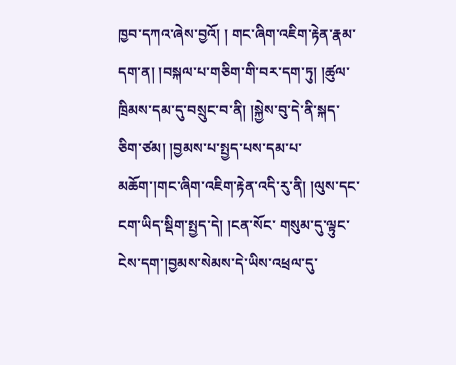ཁྱབ་དཀའ་ཞེས་བྱའོ། ། གང་ཞིག་འཇིག་རྟེན་རྣམ་དག་ན། །བསྐལ་པ་གཅིག་གི་བར་དག་ཏུ། །ཚུལ་ཁྲིམས་དམ་དུ་བསྲུང་བ་ནི། །སྐྱེས་བུ་དེ་ནི་སྐད་ཅིག་ཙམ། །བྱམས་པ་སྤྱད་པས་དམ་པ་མཆོག་།གང་ཞིག་འཇིག་རྟེན་འདི་རུ་ནི། །ལུས་དང་ངག་ཡིད་སྡིག་སྤྱད་དེ། །ངན་སོང་ གསུམ་དུ་ལྟུང་ངེས་དག་།བྱམས་སེམས་དེ་ཡིས་འཕྲལ་དུ་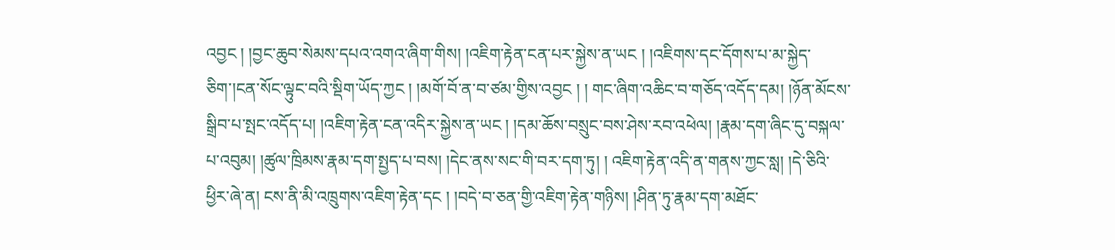འབྱང ། །བྱང་ཆུབ་སེམས་དཔའ་འགའ་ཞིག་གིས། །འཇིག་རྟེན་ངན་པར་སྐྱེས་ན་ཡང ། །འཇིགས་དང་དོགས་པ་མ་སྐྱེད་ཅིག་།ངན་སོང་ལྟུང་བའི་སྡིག་ཡོད་ཀྱང ། །མགོ་བོ་ན་བ་ཙམ་གྱིས་འབྱང ། ། གང་ཞིག་འཆིང་བ་གཅོད་འདོད་དམ། །ཉོན་མོངས་སྒྲིབ་པ་སྤང་འདོད་པ། །འཇིག་རྟེན་ངན་འདིར་སྐྱེས་ན་ཡང ། །དམ་ཆོས་བསྲུང་བས་ཤེས་རབ་འཕེལ། །རྣམ་དག་ཞིང་དུ་བསྐལ་པ་འབུམ། །ཚུལ་ཁྲིམས་རྣམ་དག་སྤྱད་པ་བས། །དེང་ནས་སང་གི་བར་དག་ཏུ། ། འཇིག་རྟེན་འདི་ན་གནས་ཀྱང་སླ། །དེ་ཅིའི་ཕྱིར་ཞེ་ན། ངས་ནི་མི་འཁྲུགས་འཇིག་རྟེན་དང ། །བདེ་བ་ཅན་གྱི་འཇིག་རྟེན་གཉིས། །ཤིན་ཏུ་རྣམ་དག་མཐོང་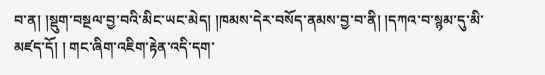བ་ན། །སྡུག་བསྔལ་བྱ་བའི་མིང་ཡང་མེད། །ཁམས་དེར་བསོད་ནམས་བྱ་བ་ནི། །དཀའ་བ་སྙམ་དུ་མི་མཛད་དོ། ། གང་ཞིག་འཇིག་རྟེན་འདི་དག་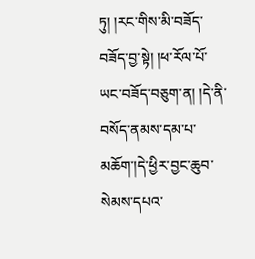ཏུ། །རང་གིས་མི་བཟོད་བཟོད་བྱ་སྟེ། །ཕ་རོལ་པོ་ཡང་བཟོད་བཅུག་ན། །དེ་ནི་བསོད་ནམས་དམ་པ་མཆོག་།དེ་ཕྱིར་བྱང་ཆུབ་སེམས་དཔའ་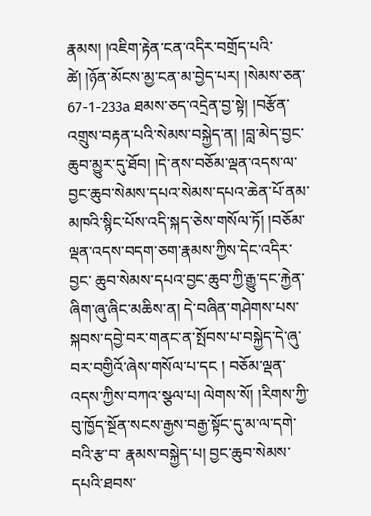རྣམས། །འཇིག་རྟེན་ངན་འདིར་བགྲོད་པའི་ཚེ། །ཉོན་མོངས་མྱ་ངན་མ་བྱེད་པར། །སེམས་ཅན་ 67-1-233a ཐམས་ཅད་འདྲེན་བྱ་སྟེ། །བརྩོན་འགྲུས་བརྟན་པའི་སེམས་བསྐྱེད་ན། །བླ་མེད་བྱང་ཆུབ་མྱུར་དུ་ཐོབ། །དེ་ནས་བཅོམ་ལྡན་འདས་ལ་བྱང་ཆུབ་སེམས་དཔའ་སེམས་དཔའ་ཆེན་པོ་ནམ་མཁའི་སྙིང་པོས་འདི་སྐད་ཅེས་གསོལ་ཏོ། །བཅོམ་ལྡན་འདས་བདག་ཅག་རྣམས་ཀྱིས་དེང་འདིར་བྱང་ ཆུབ་སེམས་དཔའ་བྱང་ཆུབ་ཀྱི་རྒྱུ་དང་རྐྱེན་ཞིག་ཞུ་ཞིང་མཆིས་ན། དེ་བཞིན་གཤེགས་པས་སྐབས་དབྱེ་བར་གནང་ན་སྤོབས་པ་བསྐྱེད་དེ་ཞུ་བར་བགྱིའོ་ཞེས་གསོལ་པ་དང ། བཅོམ་ལྡན་འདས་ཀྱིས་བཀའ་སྩལ་པ། ལེགས་སོ། །རིགས་ཀྱི་བུ་ཁྱོད་སྔོན་སངས་རྒྱས་བརྒྱ་སྟོང་དུ་མ་ལ་དགེ་བའི་རྩ་བ་ རྣམས་བསྐྱེད་པ། བྱང་ཆུབ་སེམས་དཔའི་ཐབས་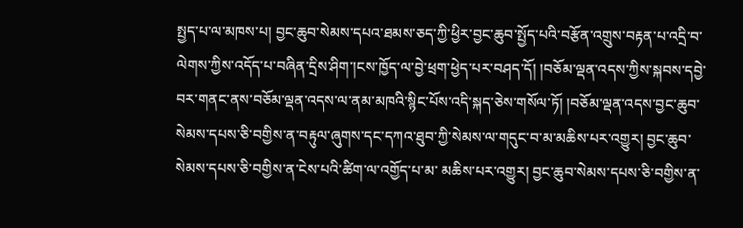སྤྱད་པ་ལ་མཁས་པ། བྱང་ཆུབ་སེམས་དཔའ་ཐམས་ཅད་ཀྱི་ཕྱིར་བྱང་ཆུབ་སྤྱོད་པའི་བརྩོན་འགྲུས་བརྟན་པ་འདྲི་བ་ལེགས་ཀྱིས་འདོད་པ་བཞིན་དྲིས་ཤིག་།ངས་ཁྱོད་ལ་བྱེ་ཕྲག་ཕྱེད་པར་བཤད་དོ། །བཅོམ་ལྡན་འདས་ཀྱིས་སྐབས་དབྱེ་ བར་གནང་ནས་བཅོམ་ལྡན་འདས་ལ་ནམ་མཁའི་སྙིང་པོས་འདི་སྐད་ཅེས་གསོལ་ཏོ། །བཅོམ་ལྡན་འདས་བྱང་ཆུབ་སེམས་དཔས་ཅི་བགྱིས་ན་བརྟུལ་ཞུགས་དང་དཀའ་ཐུབ་ཀྱི་སེམས་ལ་གདུང་བ་མ་མཆིས་པར་འགྱུར། བྱང་ཆུབ་སེམས་དཔས་ཅི་བགྱིས་ན་ངེས་པའི་ཚིག་ལ་འགྱོད་པ་མ་ མཆིས་པར་འགྱུར། བྱང་ཆུབ་སེམས་དཔས་ཅི་བགྱིས་ན་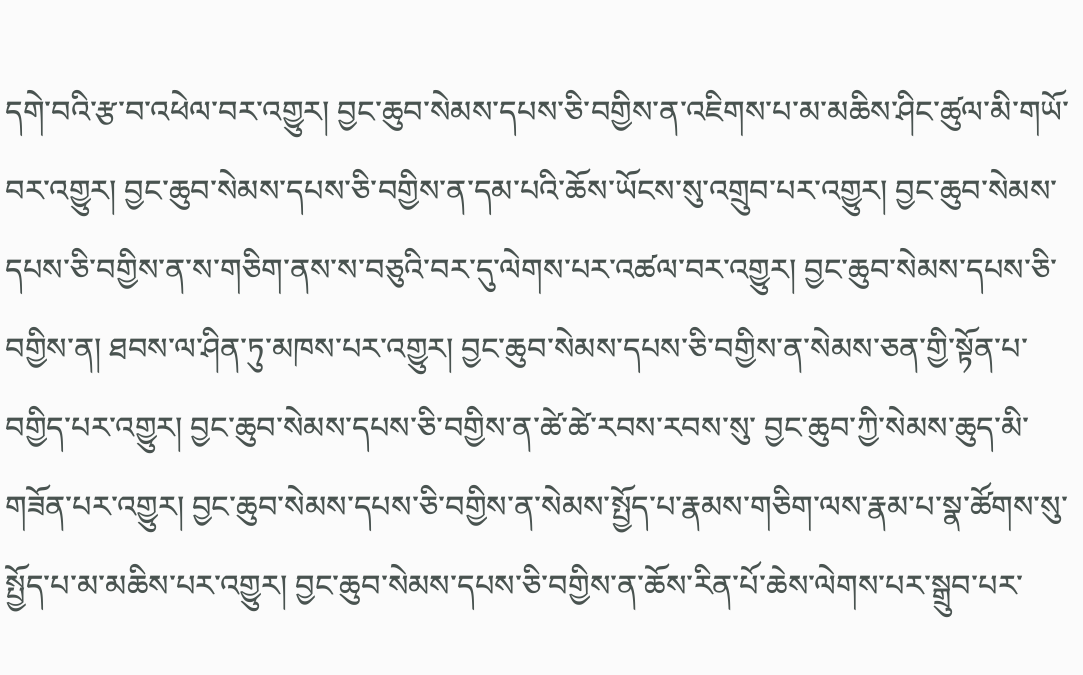དགེ་བའི་རྩ་བ་འཕེལ་བར་འགྱུར། བྱང་ཆུབ་སེམས་དཔས་ཅི་བགྱིས་ན་འཇིགས་པ་མ་མཆིས་ཤིང་ཚུལ་མི་གཡོ་བར་འགྱུར། བྱང་ཆུབ་སེམས་དཔས་ཅི་བགྱིས་ན་དམ་པའི་ཆོས་ཡོངས་སུ་འགྲུབ་པར་འགྱུར། བྱང་ཆུབ་སེམས་ དཔས་ཅི་བགྱིས་ན་ས་གཅིག་ནས་ས་བཅུའི་བར་དུ་ལེགས་པར་འཚལ་བར་འགྱུར། བྱང་ཆུབ་སེམས་དཔས་ཅི་བགྱིས་ན། ཐབས་ལ་ཤིན་ཏུ་མཁས་པར་འགྱུར། བྱང་ཆུབ་སེམས་དཔས་ཅི་བགྱིས་ན་སེམས་ཅན་གྱི་སྟོན་པ་བགྱིད་པར་འགྱུར། བྱང་ཆུབ་སེམས་དཔས་ཅི་བགྱིས་ན་ཚེ་ཚེ་རབས་རབས་སུ་ བྱང་ཆུབ་ཀྱི་སེམས་ཆུད་མི་གཟོན་པར་འགྱུར། བྱང་ཆུབ་སེམས་དཔས་ཅི་བགྱིས་ན་སེམས་སྤྱོད་པ་རྣམས་གཅིག་ལས་རྣམ་པ་སྣ་ཚོགས་སུ་སྤྱོད་པ་མ་མཆིས་པར་འགྱུར། བྱང་ཆུབ་སེམས་དཔས་ཅི་བགྱིས་ན་ཆོས་རིན་པོ་ཆེས་ལེགས་པར་སྒྲུབ་པར་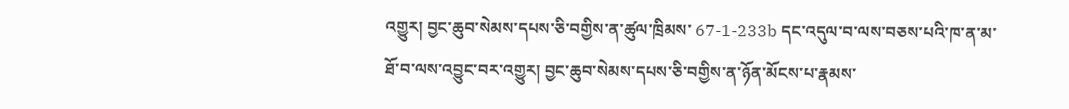འགྱུར། བྱང་ཆུབ་སེམས་དཔས་ཅི་བགྱིས་ན་ཚུལ་ཁྲིམས་ 67-1-233b དང་འདུལ་བ་ལས་བཅས་པའི་ཁ་ན་མ་ཐོ་བ་ལས་འབྱུང་བར་འགྱུར། བྱང་ཆུབ་སེམས་དཔས་ཅི་བགྱིས་ན་ཉོན་མོངས་པ་རྣམས་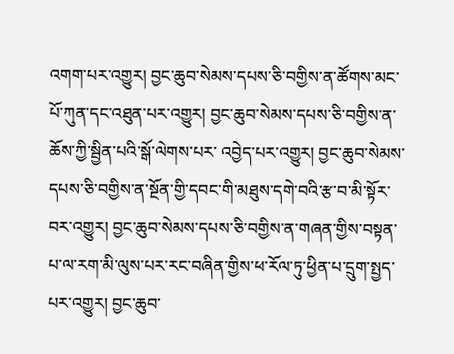འགག་པར་འགྱུར། བྱང་ཆུབ་སེམས་དཔས་ཅི་བགྱིས་ན་ཚོགས་མང་པོ་ཀུན་དང་འཐུན་པར་འགྱུར། བྱང་ཆུབ་སེམས་དཔས་ཅི་བགྱིས་ན་ཆོས་ཀྱི་སྦྱིན་པའི་སྒོ་ལེགས་པར་ འབྱེད་པར་འགྱུར། བྱང་ཆུབ་སེམས་དཔས་ཅི་བགྱིས་ན་སྔོན་གྱི་དབང་གི་མཐུས་དགེ་བའི་རྩ་བ་མི་སྟོར་བར་འགྱུར། བྱང་ཆུབ་སེམས་དཔས་ཅི་བགྱིས་ན་གཞན་གྱིས་བསྟན་པ་ལ་རག་མི་ལུས་པར་རང་བཞིན་གྱིས་ཕ་རོལ་ཏུ་ཕྱིན་པ་དྲུག་སྤྱད་པར་འགྱུར། བྱང་ཆུབ་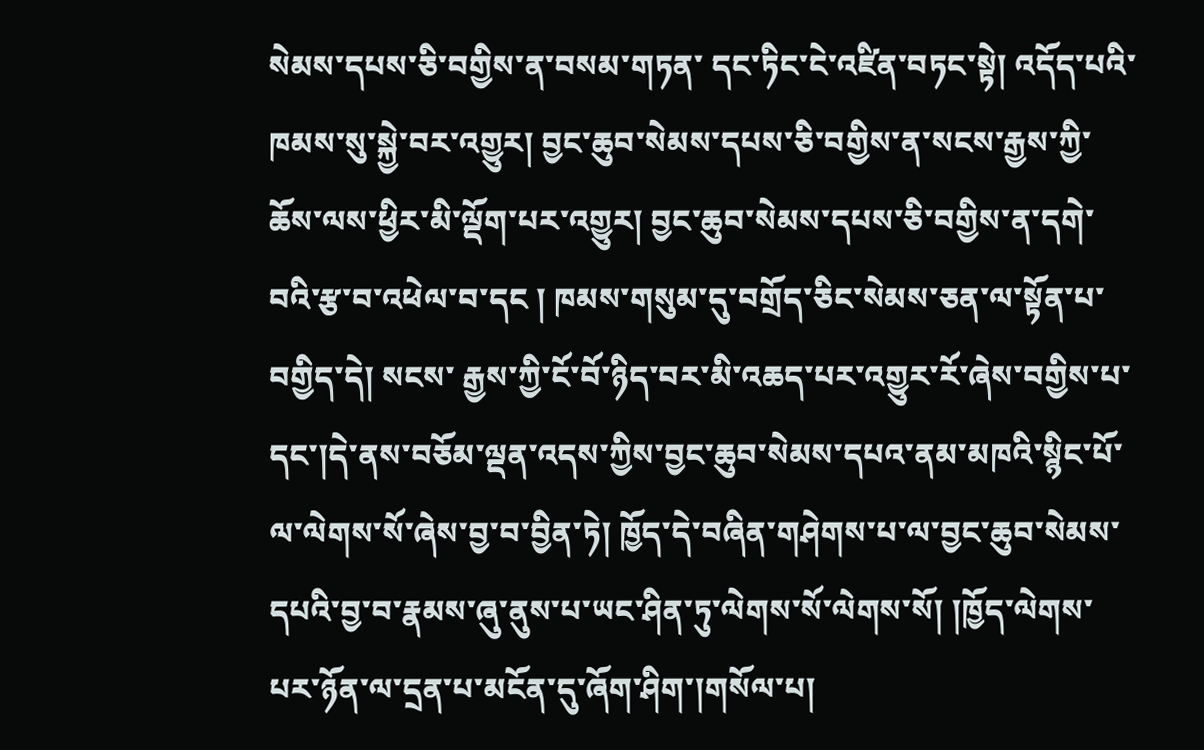སེམས་དཔས་ཅི་བགྱིས་ན་བསམ་གཏན་ དང་ཏིང་ངེ་འཛིན་བཏང་སྟེ། འདོད་པའི་ཁམས་སུ་སྐྱེ་བར་འགྱུར། བྱང་ཆུབ་སེམས་དཔས་ཅི་བགྱིས་ན་སངས་རྒྱས་ཀྱི་ཆོས་ལས་ཕྱིར་མི་ལྡོག་པར་འགྱུར། བྱང་ཆུབ་སེམས་དཔས་ཅི་བགྱིས་ན་དགེ་བའི་རྩ་བ་འཕེལ་བ་དང ། ཁམས་གསུམ་དུ་བགྲོད་ཅིང་སེམས་ཅན་ལ་སྟོན་པ་བགྱིད་དེ། སངས་ རྒྱས་ཀྱི་ངོ་བོ་ཉིད་བར་མི་འཆད་པར་འགྱུར་རོ་ཞེས་བགྱིས་པ་དང་།དེ་ནས་བཅོམ་ལྡན་འདས་ཀྱིས་བྱང་ཆུབ་སེམས་དཔའ་ནམ་མཁའི་སྙིང་པོ་ལ་ལེགས་སོ་ཞེས་བྱ་བ་བྱིན་ཏེ། ཁྱོད་དེ་བཞིན་གཤེགས་པ་ལ་བྱང་ཆུབ་སེམས་དཔའི་བྱ་བ་རྣམས་ཞུ་ནུས་པ་ཡང་ཤིན་ཏུ་ལེགས་སོ་ལེགས་སོ། །ཁྱོད་ལེགས་ པར་ཉོན་ལ་དྲན་པ་མངོན་དུ་ཞོག་ཤིག་།གསོལ་པ།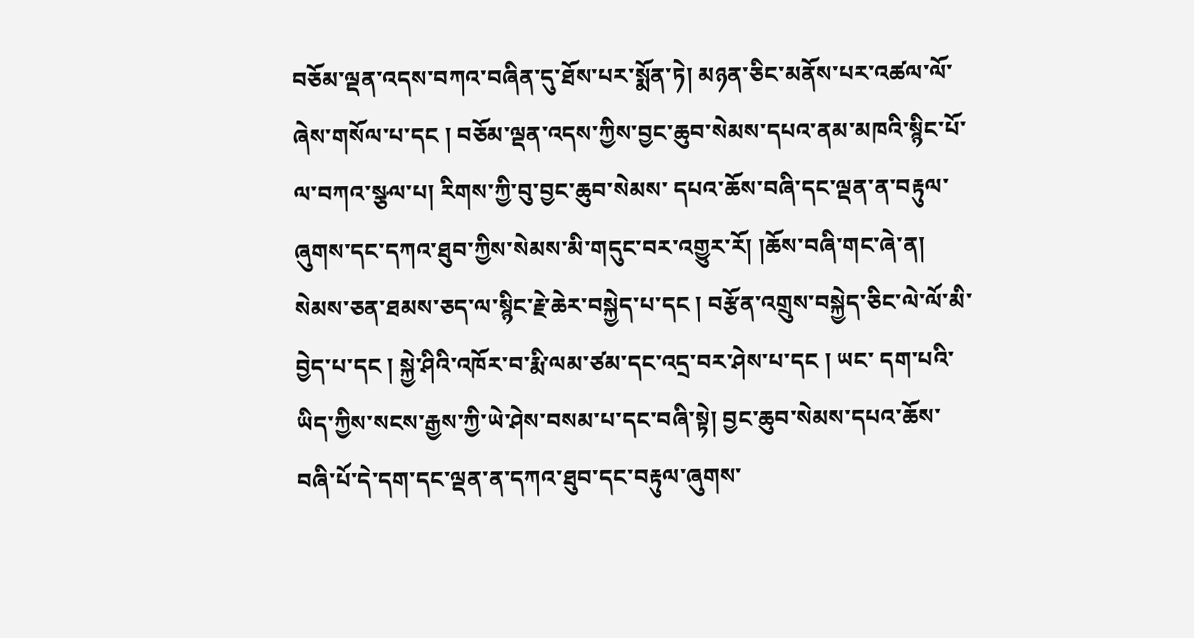བཅོམ་ལྡན་འདས་བཀའ་བཞིན་དུ་ཐོས་པར་སྨོན་ཏེ། མཉན་ཅིང་མནོས་པར་འཚལ་ལོ་ཞེས་གསོལ་པ་དང ། བཅོམ་ལྡན་འདས་ཀྱིས་བྱང་ཆུབ་སེམས་དཔའ་ནམ་མཁའི་སྙིང་པོ་ལ་བཀའ་སྩལ་པ། རིགས་ཀྱི་བུ་བྱང་ཆུབ་སེམས་ དཔའ་ཆོས་བཞི་དང་ལྡན་ན་བརྟུལ་ཞུགས་དང་དཀའ་ཐུབ་ཀྱིས་སེམས་མི་གདུང་བར་འགྱུར་རོ། །ཆོས་བཞི་གང་ཞེ་ན། སེམས་ཅན་ཐམས་ཅད་ལ་སྙིང་རྗེ་ཆེར་བསྐྱེད་པ་དང ། བརྩོན་འགྲུས་བསྐྱེད་ཅིང་ལེ་ལོ་མི་བྱེད་པ་དང ། སྐྱེ་ཤིའི་འཁོར་བ་རྨི་ལམ་ཙམ་དང་འདྲ་བར་ཤེས་པ་དང ། ཡང་ དག་པའི་ཡིད་ཀྱིས་སངས་རྒྱས་ཀྱི་ཡེ་ཤེས་བསམ་པ་དང་བཞི་སྟེ། བྱང་ཆུབ་སེམས་དཔའ་ཆོས་བཞི་པོ་དེ་དག་དང་ལྡན་ན་དཀའ་ཐུབ་དང་བརྟུལ་ཞུགས་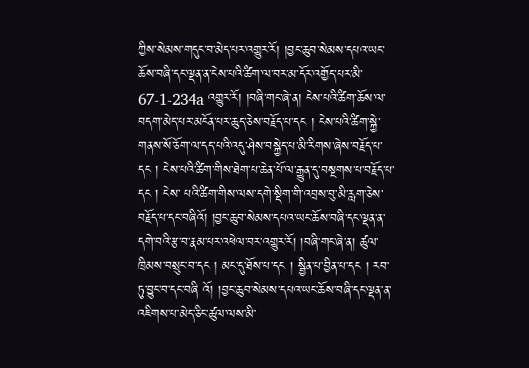ཀྱིས་སེམས་གདུང་བ་མེད་པར་འགྱུར་རོ། །བྱང་ཆུབ་སེམས་དཔའ་ཡང་ཆོས་བཞི་དང་ལྡན་ན་ངེས་པའི་ཚིག་ལ་བར་མ་དོར་འགྱོད་པར་མི་ 67-1-234a འགྱུར་རོ། །བཞི་གང་ཞེ་ན། ངེས་པའི་ཚིག་ཆོས་ལ་བདག་མེད་པར་མངོན་པར་ཆུད་ཅེས་བརྗོད་པ་དང ། ངེས་པའི་ཚིག་སྐྱེ་གནས་སོ་ཅོག་ལ་དད་པའི་འདུ་ཤེས་བསྐྱེད་པ་མི་རིགས་ཞེས་བརྗོད་པ་དང ། ངེས་པའི་ཚིག་གིས་ཐེག་པ་ཆེན་པོ་ལ་རྒྱུན་དུ་བསྔགས་པ་བརྗོད་པ་དང ། ངེས་ པའི་ཚིག་གིས་ལས་དགེ་སྡིག་གི་འབྲས་བུ་མི་རླག་ཅེས་བརྗོད་པ་དང་བཞིའོ། །བྱང་ཆུབ་སེམས་དཔའ་ཡང་ཆོས་བཞི་དང་ལྡན་ན་དགེ་བའི་རྩ་བ་རྣམ་པར་འཕེལ་བར་འགྱུར་རོ། །བཞི་གང་ཞེ་ན། ཚུལ་ཁྲིམས་བསྲུང་བ་དང ། མང་དུ་ཐོས་པ་དང ། སྦྱིན་པ་བྱིན་པ་དང ། རབ་ཏུ་བྱུང་བ་དང་བཞི འོ། །བྱང་ཆུབ་སེམས་དཔའ་ཡང་ཆོས་བཞི་དང་ལྡན་ན་འཇིགས་པ་མེད་ཅིང་ཚུལ་ལས་མི་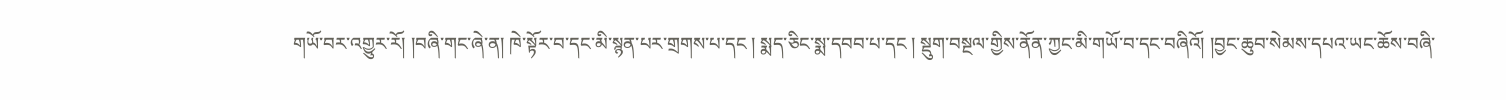གཡོ་བར་འགྱུར་རོ། །བཞི་གང་ཞེ་ན། ཁེ་སྟོར་བ་དང་མི་སྙན་པར་གྲགས་པ་དང ། སྨད་ཅིང་སྨ་དབབ་པ་དང ། སྡུག་བསྔལ་གྱིས་ནོན་ཀྱང་མི་གཡོ་བ་དང་བཞིའོ། །བྱང་ཆུབ་སེམས་དཔའ་ཡང་ཆོས་བཞི་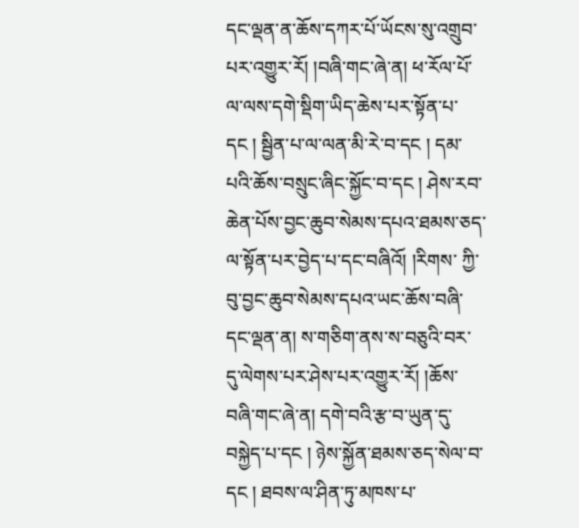དང་ལྡན་ན་ཆོས་དཀར་པོ་ཡོངས་སུ་འགྲུབ་པར་འགྱུར་རོ། །བཞི་གང་ཞེ་ན། ཕ་རོལ་པོ་ལ་ལས་དགེ་སྡིག་ཡིད་ཆེས་པར་སྟོན་པ་དང ། སྦྱིན་པ་ལ་ལན་མི་རེ་བ་དང ། དམ་པའི་ཆོས་བསྲུང་ཞིང་སྐྱོང་བ་དང ། ཤེས་རབ་ཆེན་པོས་བྱང་ཆུབ་སེམས་དཔའ་ཐམས་ཅད་ལ་སྟོན་པར་བྱེད་པ་དང་བཞིའོ། །རིགས་ ཀྱི་བུ་བྱང་ཆུབ་སེམས་དཔའ་ཡང་ཆོས་བཞི་དང་ལྡན་ན། ས་གཅིག་ནས་ས་བཅུའི་བར་དུ་ལེགས་པར་ཤེས་པར་འགྱུར་རོ། །ཆོས་བཞི་གང་ཞེ་ན། དགེ་བའི་རྩ་བ་ཡུན་དུ་བསྐྱེད་པ་དང ། ཉེས་སྐྱོན་ཐམས་ཅད་སེལ་བ་དང ། ཐབས་ལ་ཤིན་ཏུ་མཁས་པ་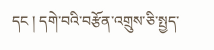དང ། དགེ་བའི་བརྩོན་འགྲུས་ཅི་སྤྱད་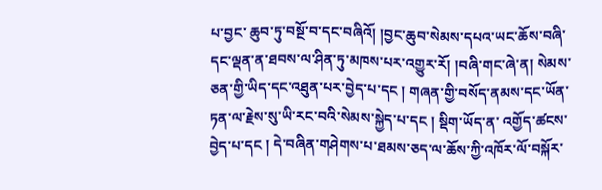པ་བྱང་ ཆུབ་ཏུ་བསྔོ་བ་དང་བཞིའོ། །བྱང་ཆུབ་སེམས་དཔའ་ཡང་ཆོས་བཞི་དང་ལྡན་ན་ཐབས་ལ་ཤིན་ཏུ་མཁས་པར་འགྱུར་རོ། །བཞི་གང་ཞེ་ན། སེམས་ཅན་གྱི་ཡིད་དང་འཐུན་པར་བྱེད་པ་དང ། གཞན་གྱི་བསོད་ནམས་དང་ཡོན་ཏན་ལ་རྗེས་སུ་ཡི་རང་བའི་སེམས་སྐྱེད་པ་དང ། སྡིག་ཡོད་ན་ འགྱོད་ཚངས་བྱེད་པ་དང ། དེ་བཞིན་གཤེགས་པ་ཐམས་ཅད་ལ་ཆོས་ཀྱི་འཁོར་ལོ་བསྐོར་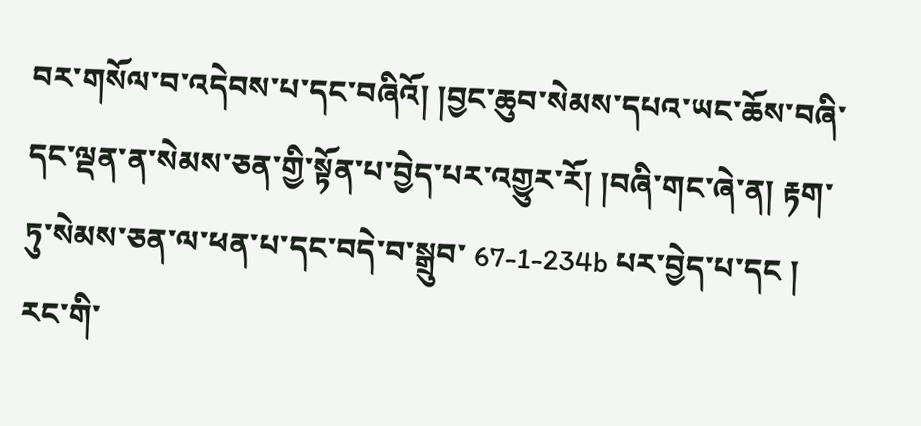བར་གསོལ་བ་འདེབས་པ་དང་བཞིའོ། །བྱང་ཆུབ་སེམས་དཔའ་ཡང་ཆོས་བཞི་དང་ལྡན་ན་སེམས་ཅན་གྱི་སྟོན་པ་བྱེད་པར་འགྱུར་རོ། །བཞི་གང་ཞེ་ན། རྟག་ཏུ་སེམས་ཅན་ལ་ཕན་པ་དང་བདེ་བ་སྒྲུབ་ 67-1-234b པར་བྱེད་པ་དང ། རང་གི་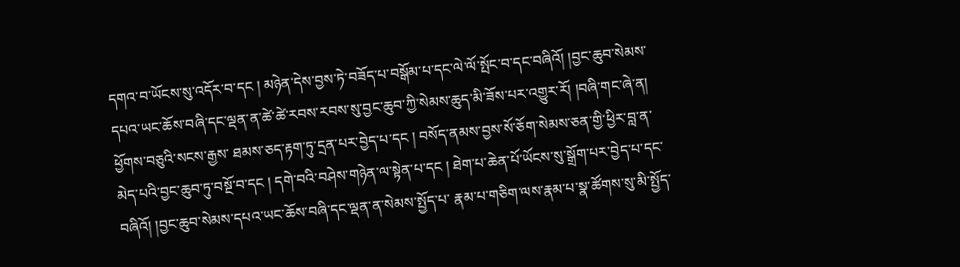དགའ་བ་ཡོངས་སུ་འདོར་བ་དང ། མཉེན་དེས་བྱས་ཏེ་བཟོད་པ་བསྒོམ་པ་དང་ལེ་ལོ་སྤོང་བ་དང་བཞིའོ། །བྱང་ཆུབ་སེམས་དཔའ་ཡང་ཆོས་བཞི་དང་ལྡན་ན་ཚེ་ཚེ་རབས་རབས་སུ་བྱང་ཆུབ་ཀྱི་སེམས་ཆུད་མི་ཟོས་པར་འགྱུར་རོ། །བཞི་གང་ཞེ་ན། ཕྱོགས་བཅུའི་སངས་རྒྱས་ ཐམས་ཅད་རྟག་ཏུ་དྲན་པར་བྱེད་པ་དང ། བསོད་ནམས་བྱས་སོ་ཅོག་སེམས་ཅན་གྱི་ཕྱིར་བླ་ན་མེད་པའི་བྱང་ཆུབ་ཏུ་བསྔོ་བ་དང ། དགེ་བའི་བཤེས་གཉེན་ལ་སྟེན་པ་དང ། ཐེག་པ་ཆེན་པོ་ཡོངས་སུ་སྒྲོག་པར་བྱེད་པ་དང་བཞིའོ། །བྱང་ཆུབ་སེམས་དཔའ་ཡང་ཆོས་བཞི་དང་ལྡན་ན་སེམས་སྤྱོད་པ་ རྣམ་པ་གཅིག་ལས་རྣམ་པ་སྣ་ཚོགས་སུ་མི་སྤྱོད་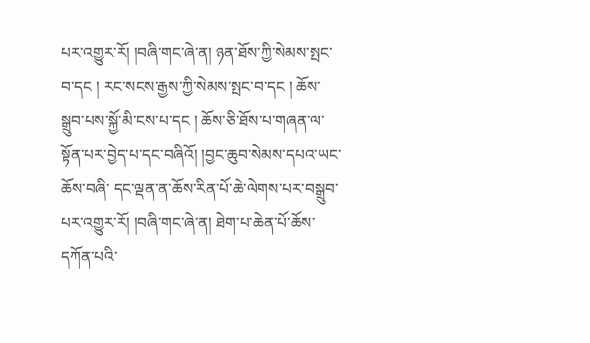པར་འགྱུར་རོ། །བཞི་གང་ཞེ་ན། ཉན་ཐོས་ཀྱི་སེམས་སྤང་བ་དང ། རང་སངས་རྒྱས་ཀྱི་སེམས་སྤང་བ་དང ། ཆོས་སྒྲུབ་པས་སྐྱོ་མི་ངས་པ་དང ། ཆོས་ཅི་ཐོས་པ་གཞན་ལ་སྟོན་པར་བྱེད་པ་དང་བཞིའོ། །བྱང་ཆུབ་སེམས་དཔའ་ཡང་ཆོས་བཞི་ དང་ལྡན་ན་ཆོས་རིན་པོ་ཆེ་ལེགས་པར་བསྒྲུབ་པར་འགྱུར་རོ། །བཞི་གང་ཞེ་ན། ཐེག་པ་ཆེན་པོ་ཆོས་དཀོན་པའི་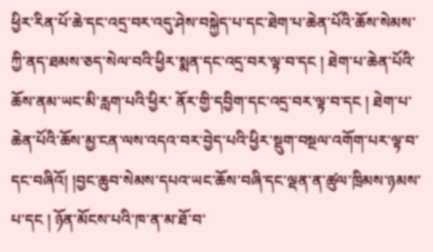ཕྱིར་རིན་པོ་ཆེ་དང་འདྲ་བར་འདུ་ཤེས་བསྐྱེད་པ་དང་ཐེག་པ་ཆེན་པོའི་ཆོས་སེམས་ཀྱི་ནད་ཐམས་ཅད་སེལ་བའི་ཕྱིར་སྨན་དང་འདྲ་བར་ལྟ་བ་དང ། ཐེག་པ་ཆེན་པོའི་ཆོས་ནམ་ཡང་མི་རླག་པའི་ཕྱིར་ ནོར་གྱི་དབྱིག་དང་འདྲ་བར་ལྟ་བ་དང ། ཐེག་པ་ཆེན་པོའི་ཆོས་མྱ་ངན་ལས་འདའ་བར་བྱེད་པའི་ཕྱིར་སྡུག་བསྔལ་འགོག་པར་ལྟ་བ་དང་བཞིའོ། །བྱང་ཆུབ་སེམས་དཔའ་ཡང་ཆོས་བཞི་དང་ལྡན་ན་ཚུལ་ཁྲིམས་ཉམས་པ་དང ། ཉོན་མོངས་པའི་ཁ་ན་མ་ཐོ་བ་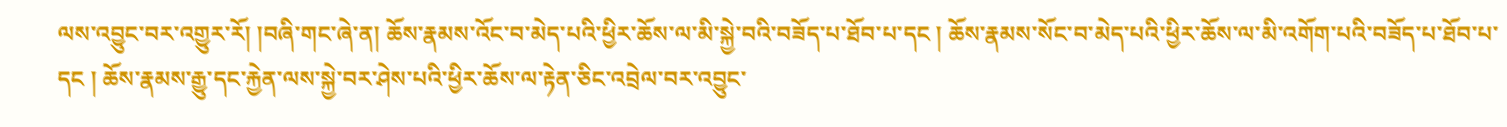ལས་འབྱུང་བར་འགྱུར་རོ། །བཞི་གང་ཞེ་ན། ཆོས་རྣམས་འོང་བ་མེད་པའི་ཕྱིར་ཆོས་ལ་མི་སྐྱེ་བའི་བཟོད་པ་ཐོབ་པ་དང ། ཆོས་རྣམས་སོང་བ་མེད་པའི་ཕྱིར་ཆོས་ལ་མི་འགོག་པའི་བཟོད་པ་ཐོབ་པ་དང ། ཆོས་རྣམས་རྒྱུ་དང་རྐྱེན་ལས་སྐྱེ་བར་ཤེས་པའི་ཕྱིར་ཆོས་ལ་རྟེན་ཅིང་འབྲེལ་བར་འབྱུང་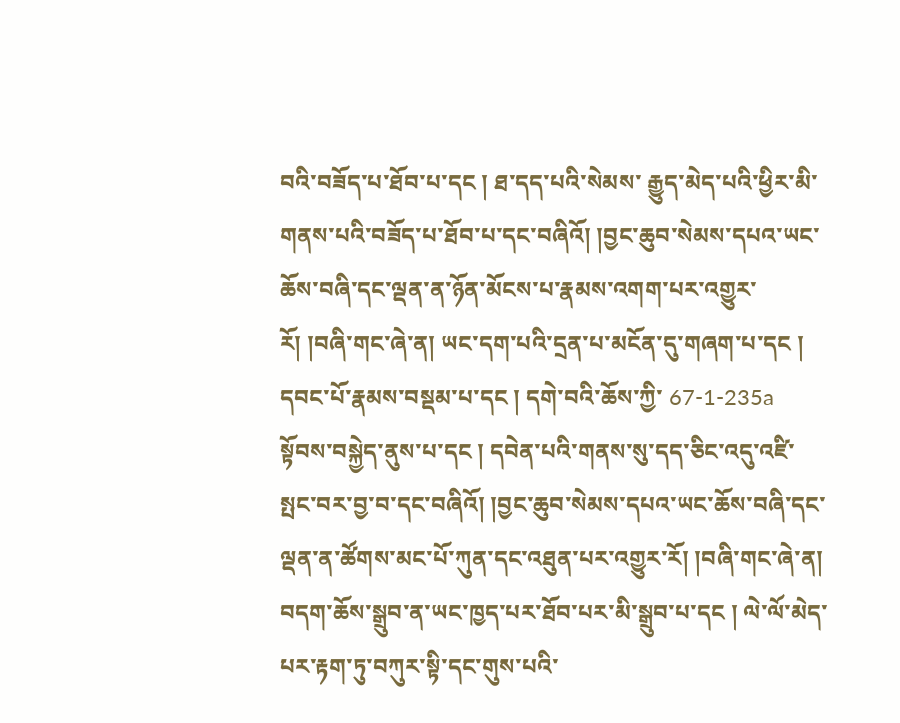བའི་བཟོད་པ་ཐོབ་པ་དང ། ཐ་དད་པའི་སེམས་ རྒྱུད་མེད་པའི་ཕྱིར་མི་གནས་པའི་བཟོད་པ་ཐོབ་པ་དང་བཞིའོ། །བྱང་ཆུབ་སེམས་དཔའ་ཡང་ཆོས་བཞི་དང་ལྡན་ན་ཉོན་མོངས་པ་རྣམས་འགག་པར་འགྱུར་རོ། །བཞི་གང་ཞེ་ན། ཡང་དག་པའི་དྲན་པ་མངོན་དུ་གཞག་པ་དང ། དབང་པོ་རྣམས་བསྡམ་པ་དང ། དགེ་བའི་ཆོས་ཀྱི་ 67-1-235a སྟོབས་བསྐྱེད་ནུས་པ་དང ། དབེན་པའི་གནས་སུ་དད་ཅིང་འདུ་འཛི་སྤང་བར་བྱ་བ་དང་བཞིའོ། །བྱང་ཆུབ་སེམས་དཔའ་ཡང་ཆོས་བཞི་དང་ལྡན་ན་ཚོགས་མང་པོ་ཀུན་དང་འཐུན་པར་འགྱུར་རོ། །བཞི་གང་ཞེ་ན། བདག་ཆོས་སྒྲུབ་ན་ཡང་ཁྱད་པར་ཐོབ་པར་མི་སྒྲུབ་པ་དང ། ལེ་ལོ་མེད་པར་རྟག་ཏུ་བཀུར་སྟི་དང་གུས་པའི་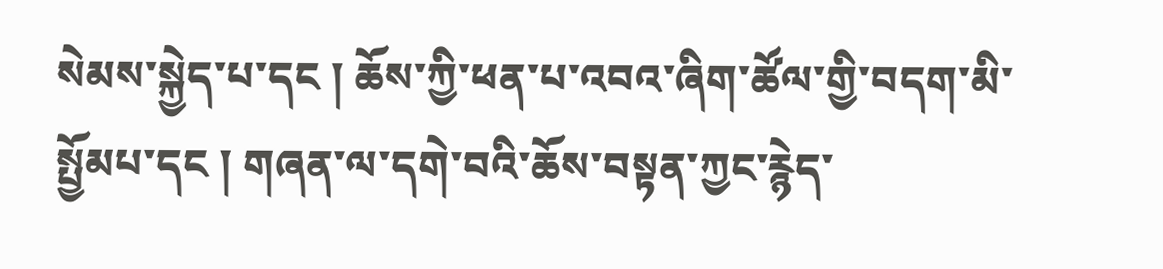སེམས་སྐྱེད་པ་དང ། ཆོས་ཀྱི་ཕན་པ་འབའ་ཞིག་ཚོལ་གྱི་བདག་མི་སྤྱོམཔ་དང ། གཞན་ལ་དགེ་བའི་ཆོས་བསྟན་ཀྱང་རྙེད་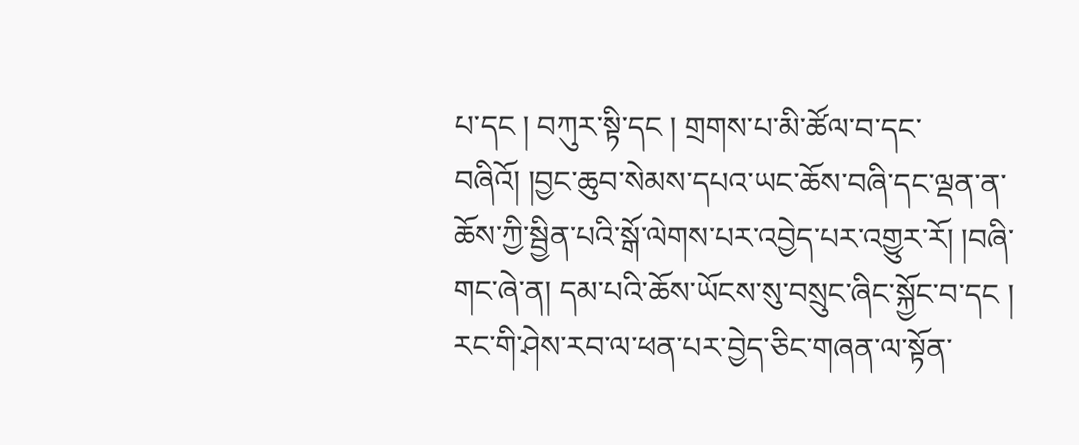པ་དང ། བཀུར་སྟི་དང ། གྲགས་པ་མི་ཚོལ་བ་དང་བཞིའོ། །བྱང་ཆུབ་སེམས་དཔའ་ཡང་ཆོས་བཞི་དང་ལྡན་ན་ ཆོས་ཀྱི་སྦྱིན་པའི་སྒོ་ལེགས་པར་འབྱེད་པར་འགྱུར་རོ། །བཞི་གང་ཞེ་ན། དམ་པའི་ཆོས་ཡོངས་སུ་བསྲུང་ཞིང་སྐྱོང་བ་དང ། རང་གི་ཤེས་རབ་ལ་ཕན་པར་བྱེད་ཅིང་གཞན་ལ་སྟོན་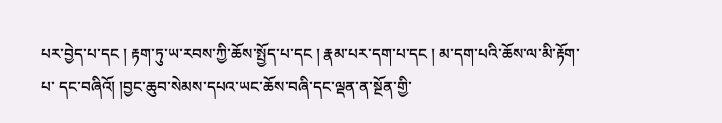པར་བྱེད་པ་དང ། རྟག་ཏུ་ཡ་རབས་ཀྱི་ཆོས་སྤྱོད་པ་དང ། རྣམ་པར་དག་པ་དང ། མ་དག་པའི་ཆོས་ལ་མི་རྟོག་པ་ དང་བཞིའོ། །བྱང་ཆུབ་སེམས་དཔའ་ཡང་ཆོས་བཞི་དང་ལྡན་ན་སྔོན་གྱི་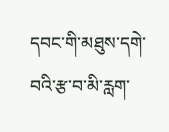དབང་གི་མཐུས་དགེ་བའི་རྩ་བ་མི་རླག་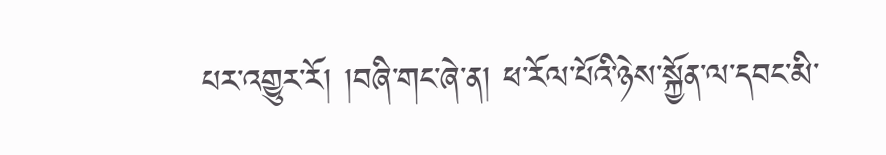པར་འགྱུར་རོ། །བཞི་གང་ཞེ་ན། ཕ་རོལ་པོའི་ཉེས་སྐྱོན་ལ་དབང་མི་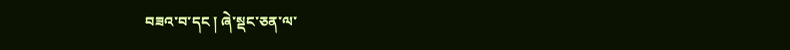བཟའ་བ་དང ། ཞེ་སྡང་ཅན་ལ་